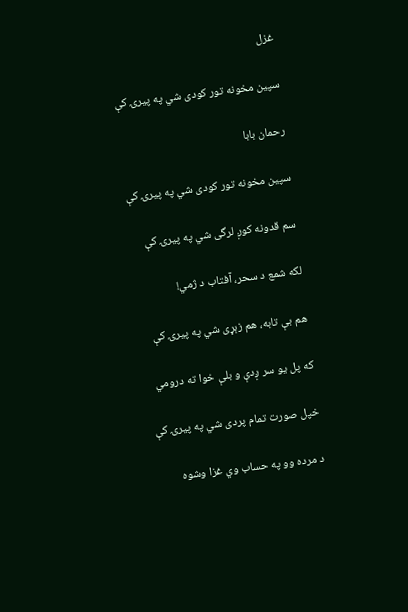غزل

سپين مخونه تور کودی شي په پيرۍ کې

رحمان بابا

سپين مخونه تور کودی شي په پيرۍ کې

سم قدونه کوږ لرگی شي په پيرۍ کې

لکه شمع د سحر، آفتاب د ژمي!

هم بې تابه، هم زېړی شي په پيرۍ کې

که پل يو سر ږدې و بلې خوا ته درومي

خپل صورت تمام پردی شي په پيرۍ کې

د مرده وو په حساب وي غزا وشوه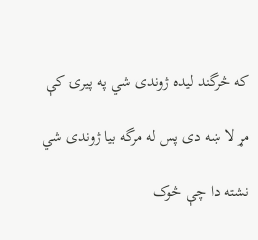که څرگند ليده ژوندی شي په پيرۍ کې

مړ لا ښه دی پس له مرگه بيا ژوندی شي

نشته دا چې څوک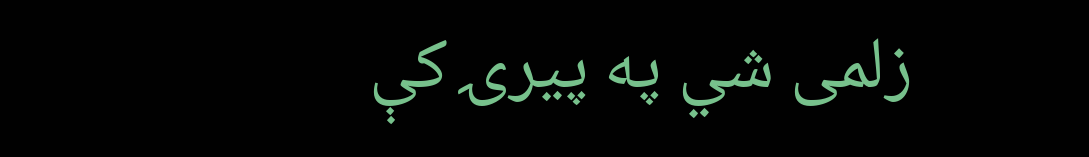زلمی شي په پيرۍ کې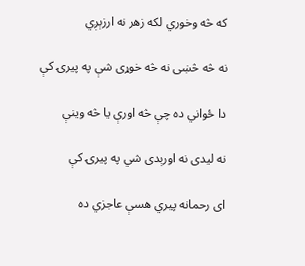که څه وخوري لکه زهر نه ارزېږي

نه څه څښی نه څه خوړی شې په پيرۍ کې

دا ځواني ده چې څه اورې يا څه وينې

نه ليدی نه اورېدی شي په پيرۍ کې

ای رحمانه پيري هسې عاجزي ده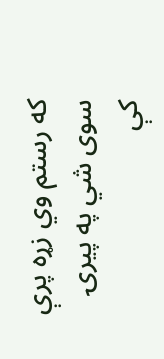که رستم وي زړه پرې سوی شي په پيرۍ کې